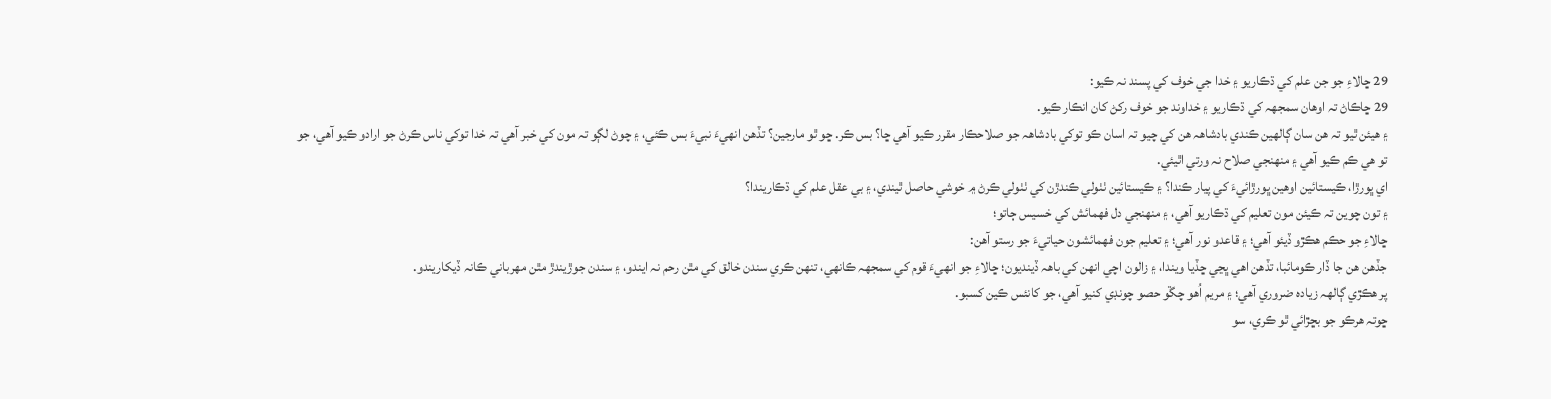29 ڇالاءِ جو جن علم کي ڌڪاريو ۽ خدا جي خوف کي پسند نہ ڪيو:
29 ڇاڪاڻ تہ اوهان سمجھہ کي ڌڪاريو ۽ خداوند جو خوف رکڻ کان انڪار ڪيو.
۽ هيئن ٿيو تہ هن سان ڳالهين ڪندي بادشاهہ هن کي چيو تہ اسان ڪو توکي بادشاهہ جو صلاحڪار مقرر ڪيو آهي ڇا؟ بس ڪر. ڇو ٿو مارجين؟ تڏهن انهيءَ نبيءَ بس ڪئي، ۽ چوڻ لڳو تہ مون کي خبر آهي تہ خدا توکي ناس ڪرڻ جو ارادو ڪيو آهي، جو تو هي ڪم ڪيو آهي ۽ منهنجي صلاح نہ ورتي اٿيئي.
اي ڀورڙا، ڪيستائين اوهين ڀورڙائيءَ کي پيار ڪندا؟ ۽ ڪيستائين ٺٺولي ڪندڙن کي ٺٺولي ڪرڻ ۾ خوشي حاصل ٿيندي، ۽ بي عقل علم کي ڌڪاريندا؟
۽ تون چوين تہ ڪيئن مون تعليم کي ڌڪاريو آهي، ۽ منهنجي دل فهمائش کي خسيس ڄاتو؛
ڇالاءِ جو حڪم هڪڙو ڏيئو آهي؛ ۽ قاعدو نور آهي؛ ۽ تعليم جون فهمائشون حياتيءَ جو رستو آهن:
جڏهن هن جا ڏار ڪومائبا، تڏهن اهي ڀڃي ڇڏيا ويندا، ۽ زالون اچي انهن کي باهہ ڏينديون؛ ڇالاءِ جو انهيءَ قوم کي سمجهہ ڪانهي، تنهن ڪري سندن خالق کي مٿن رحم نہ ايندو، ۽ سندن جوڙيندڙ مٿن مهرباني ڪانہ ڏيکاريندو.
پر هڪڙي ڳالهہ زيادہ ضروري آهي؛ ۽ مريم اُهو چڱو حصو چونڊي کنيو آهي، جو کانئس ڪين کسبو.
ڇوتہ هرڪو جو بڇڙائي ٿو ڪري، سو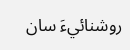روشنائيءَ سان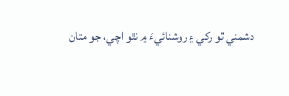دشمني ٿو رکي ۽ روشنائيءَ ۾ نٿو اچي، جو متان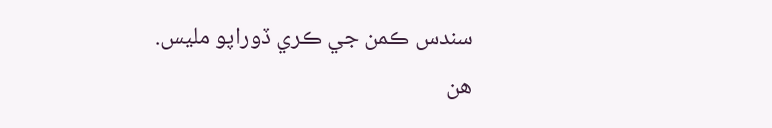سندس ڪمن جي ڪري ڏوراپو مليس.
هن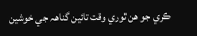ڪري جو هن ٿوري وقت تائين گناهہ جي خوشين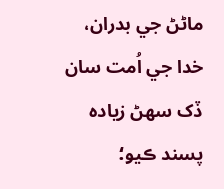ماڻڻ جي بدران، خدا جي اُمت سان ڏک سهڻ زيادہ پسند ڪيو؛